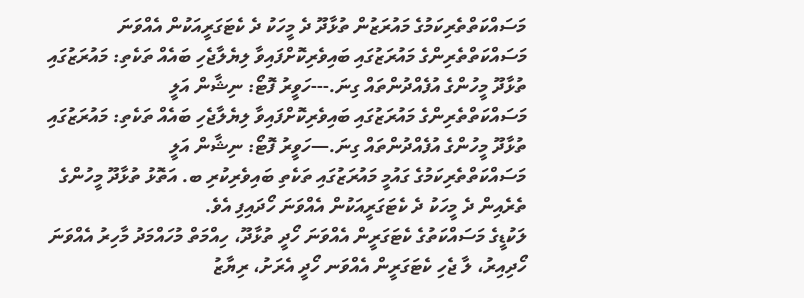މަސައްކަތްތެރިކަމުގެ މައުރަޒުން ތުޅާދޫ ދެ މީހަކު ދެ ކެޓަގަރީއަކުން އެއްވަނަ
މަސައްކަތްތެރިންގެ މައުރަޒުގައި ބައިވެރިކޮށްފައިވާ ލިޔެލާޖެހި ބައެއް ތަކެތި: މައުރަޒުގައި ތުޅާދޫ މީހުންގެ އުފެއްދުންތައް ގިނަ.---ހަވީރު ފޮޓޯ: ނިޝާން އަލީ
މަސައްކަތްތެރިންގެ މައުރަޒުގައި ބައިވެރިކޮށްފައިވާ ލިޔެލާޖެހި ބައެއް ތަކެތި: މައުރަޒުގައި ތުޅާދޫ މީހުންގެ އުފެއްދުންތައް ގިނަ.—ހަވީރު ފޮޓޯ: ނިޝާން އަލީ
މަސައްކަތްތެރިކަމުގެ ގައުމީ މައުރަޒުގައި ތަކެތި ބައިވެރިކުރި ބ. އަތޮޅު ތުޅާދޫ މީހުންގެ ތެރެއިން ދެ މީހަކު ދެ ކެޓަގަރީއަކުން އެއްވަނަ ހޯދައިފި އެވެ.
ލަކުޑީގެ މަސައްކަތުގެ ކެޓަގަރީން އެއްވަނަ ހޯދީ ތުޅާދޫ، ހިއްމަތް މުހައްމަދު މާހިރު އެއްވަނަ ހޯދިއިރު، ލާ ޖެހި ކެޓަގަރީން އެއްވަނ ހޯދީ އެރަށު، ރިޔާޒު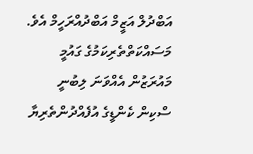އަބްދުލް އަޒީމް އަބްދުއްރަހީމް އެވެ.
މަސައްކަތްތެރިކަމުގެ ގައުމީ މައުރަޒުން އެއްވަނަ ލިބުނީ ސްކިން ކެންޑީގެ އުފެއްދުންތެރިޔާ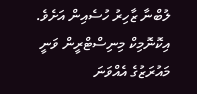ލުބްނާ ޒާހިރު ހުސެއިން އަށެވެ.
އިކޮނޮމިކް މިނިސްޓްރީން ވަނީ މައުރަޒުގެ އެއްވަނަ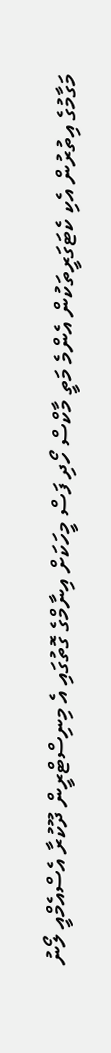މަގާމުގެ އިތުރުން އެކި ކެޓަގަރީތަކުން އެންމެ މަތީ މާކްސް ހޯދި ފަސް މީހަކަށް އިނާމްގެ ގޮތުގައި އެ މިނިސްޓްރީން ދޫކުރާ އެސްއެމްއީ ލޯނު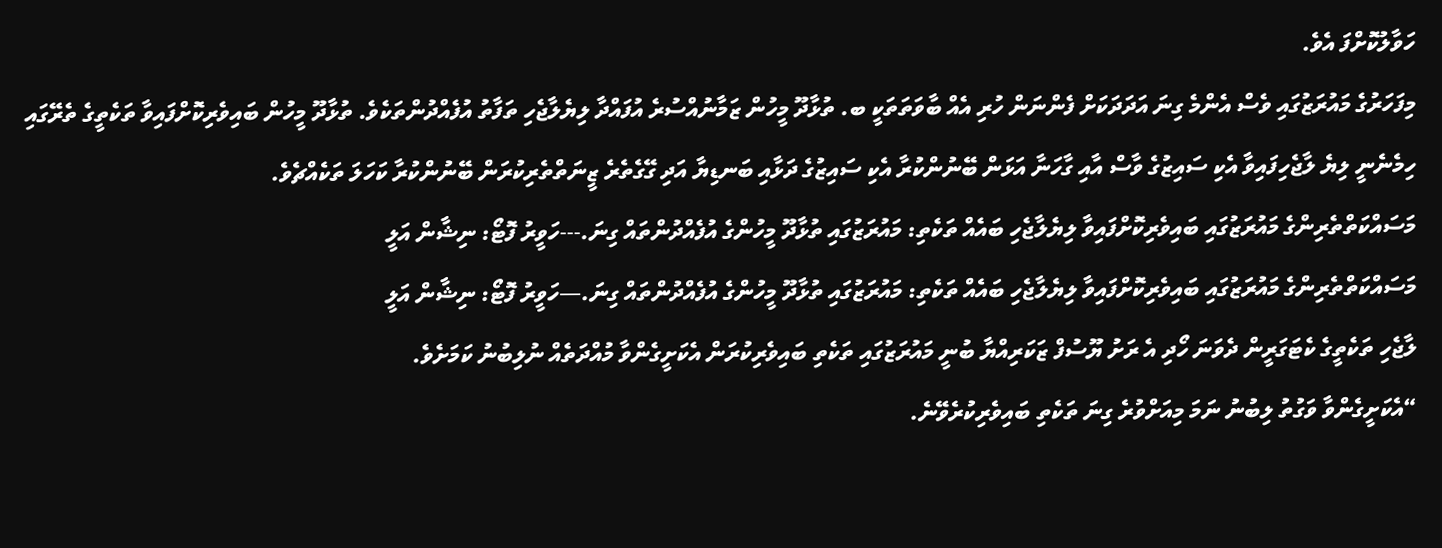ހަވާލުކޮށްފަ އެވެ.
މިފަހަރުގެ މައުރަޒުގައި ވެސް އެންމެ ގިނަ އަދަދަކަށް ފެންނަން ހުރި އެއް ބާވަތަތަކީ ބ. ތުޅާދޫ މީހުން ޒަމާނުއްސުރެ އުފައްދާ ލިޔެލާޖެހި ތަފާތު އުފެއްދުންތަކެވެ. ތުޅާދޫ މީހުން ބައިވެރިކޮށްފައިވާ ތަކެތީގެ ތެރޭގައި ހިމެނެނީ ލިޔެ ލާޖެހިފައިވާ އެކި ސައިޒުގެ ވާސް އާއި ގާހަނާ އަޅަން ބޭނުންކުރާ އެކި ސައިޒުގެ ދަޅާއި ބަނޑިޔާ އަދި ގޭގެތެރެ ޒީނަތްތެރިކުރަން ބޭނުންކުރާ ކަހަލަ ތަކެއްޗެވެ.
މަސައްކަތްތެރިންގެ މައުރަޒުގައި ބައިވެރިކޮށްފައިވާ ލިޔެލާޖެހި ބައެއް ތަކެތި: މައުރަޒުގައި ތުޅާދޫ މީހުންގެ އުފެއްދުންތައް ގިނަ.---ހަވީރު ފޮޓޯ: ނިޝާން އަލީ
މަސައްކަތްތެރިންގެ މައުރަޒުގައި ބައިވެރިކޮށްފައިވާ ލިޔެލާޖެހި ބައެއް ތަކެތި: މައުރަޒުގައި ތުޅާދޫ މީހުންގެ އުފެއްދުންތައް ގިނަ.—ހަވީރު ފޮޓޯ: ނިޝާން އަލީ
ލާޖެހި ތަކެތީގެ ކެޓަގަރީން ދެވަނަ ހޯދި އެ ރަށު ޔޫސުފް ޒަކަރިއްޔާ ބުނީ މައުރަޒުގައި ތަކެތި ބައިވެރިކުރަން އެކަށީގެންވާ މުއްދަތެއް ނުލިބުނު ކަމަށެވެ.
“އެކަށީގެންވާ ވަގުތު ލިބުނު ނަމަ މިއަށްވުރެ ގިނަ ތަކެތި ބައިވެރިކުރެވޭނެ.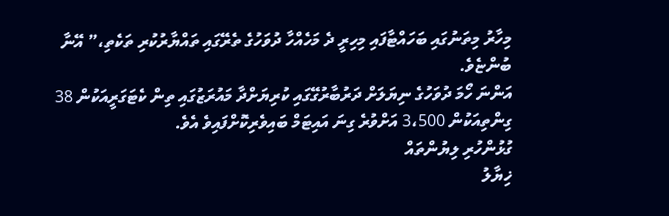މިހާރު މިތަނުގައި ބަހައްޓާފައި މިހިރީ ދެ މަހެއްހާ ދުވަހުގެ ތެރޭގައި ތައްޔާރުކުރި ތަކެތި،” އޭނާ ބުންޏެވެ.
އަންނަ ހޯމަ ދުވަހުގެ ނިޔަލަށް ދަރުބާރުގޭގައި ކުރިޔަށްދާ މައުރަޒުގައި ތިން ކެޓަގަރީއަކުން 38 ގިންތިއަކުން 3،500 އަށްވުރެ ގިނަ އައިޓަމް ބައިވެރިކޮށްފައިވެ އެވެ.
ގުޅުންހުރި ލިޔުންތައް
ޚިޔާލު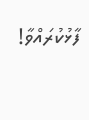ފާޅުކުރައްވާ!